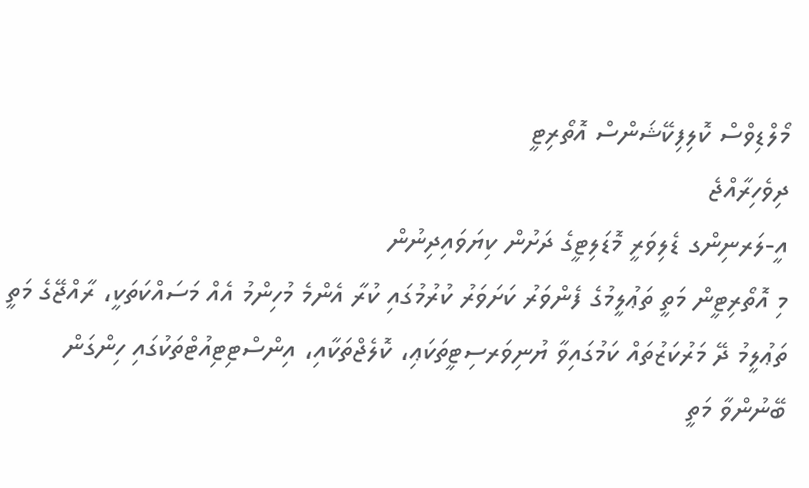މޯލްޑިވްސް ކޮލިފިކޭޝަންސް އޮތޯރިޓީ
ދިވެހިރާއްޖެ
އީ-ލަރނިންގ ޑެލިވަރީ މޮޑަލިޓީގެ ދަށުން ކިޔަވައިދިނުން
މި އޮތޯރިޓީން މަތީ ތަޢުލީމުގެ ފެންވަރު ކަށަވަރު ކުރުމުގައި ކުރާ އެންމެ މުހިންމު އެއް މަސައްކަތަކީ، ރާއްޖޭގެ މަތީ ތަޢުލީމު ދޭ މަރުކަޒުތައް ކަމުގައިވާ ޔުނިވަރސިޓީތަކަޢި، ކޮލެޖްތަކާއި، އިންސްޓިޓިއުޓްތަކުގައި ހިންގަން ބޭނުންވާ މަތީ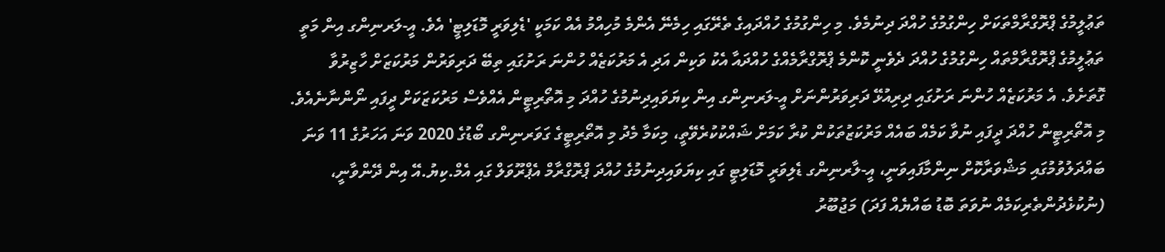ތަޢުލީމުގެ ޕްރޮގްރާމްތަކަށް ހިންގުމުގެ ހުއްދަ ދިނުމެވެ. މި ހިންގުމުގެ ހުއްދައިގެ ތެރޭގައި ހިމެނޭ އެންމެ މުހިއްމު އެއް ކަމަކީ 'ޑެލިވަރީ މޮޑަލިޓީ' އެވެ. އީ-ލަރނިންގ އިން މަތީ ތަޢުލީމުގެ ޕްރޮގްރާމްތައް ހިންގުމުގެ ހުއްދަ ދެވެނީ ކޮންމެ ޕްރޮގްރާމެއްގެ ހުއްދައާ އެކު ވަކިން އަދި އެ މަރުކަޒެއް ހުންނަ ރަށުގައި ތިބޭ ދަރިވަރުން މަރުކަޒަށް ހާޒިރުވާ ގޮތަށެވެ. އެ މަރުކަޒެއް ހުންނަ ރަށުގައި ދިރިއުޅޭ ދަރިވަރުންނަށް އީ-ލަރނިންގ އިން ކިޔަވައިދިނުމުގެ ހުއްދަ މި އޮތޯރިޓީން އެއްވެސް މަރުކަޒަކަށް ދީފައި ނޯންނާނެއެވެ.
މި އޮތޯރިޓީން ހުއްދަ ދީފައި ނުވާ ކަމެއް ބައެއް މަރުކަޒުތަކުން ކުރާ ކަމަށް ޝައްކުކުރެވޭތީ، މިކަމާ މެދު މި އޮތޯރިޓީގެ ގަވަރނިންގ ބޯޑުގެ 2020 ވަނަ އަހަރުގެ 11 ވަނަ ބައްދަލުވުމުގައި މަޝްވަރާކޮށް ނިންމާފައިވަނީ، އީ-ލާރނިންގ ޑެލިވަރީ މޮޑަލިޓީ ގައި ކިޔަވައިދިނުމުގެ ހުއްދަ ޕްރޮގްރާމް އެޕްރޫވަލް ގައި އެމް.ކިޔު.އޭ އިން ދޭންވާނީ، (ނުކުޅެދުންތެރިކަމެއް ނުވަތަ ބޮޑު ބައްޔެއް ފަދަ) މަޖުބޫރު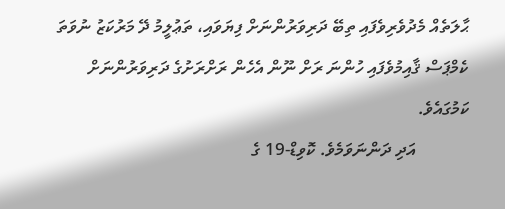ޙާލަތެއް މެދުވެރިވެފައި ތިބޭ ދަރިވަރުންނަށް ފިޔަވައި، ތަޢުލީމު ދޭ މަރުކަޒު ނުވަތަ ކެމްޕަސް ޤާއިމުވެފައި ހުންނަ ރަށް ނޫން އެހެން ރަށްރަށުގެ ދަރިވަރުންނަށް ކަމުގައެވެ.
            އަދި ދަންނަވަމެވެ. ކޮވިޑް-19 ގެ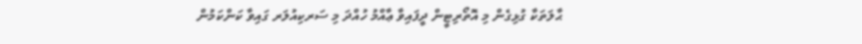ޙާލަތަކާ ގުޅިގެން މި އޮތޯރިޓީން ދީފައިވާ ޢާއްމު ހުއްދަ މި ސަރކިއުލަރ ގައިވާ ކަންކަމުން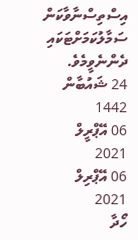އިސްތިސްނާވާކަން ސަމާލުކަމަށްޓަކައި ދެންނެވީމެވެ.
24 ޝައުބާން 1442
06 އޭޕްރީލް 2021
06 އޭޕްރިލް 2021
ހޯދާ